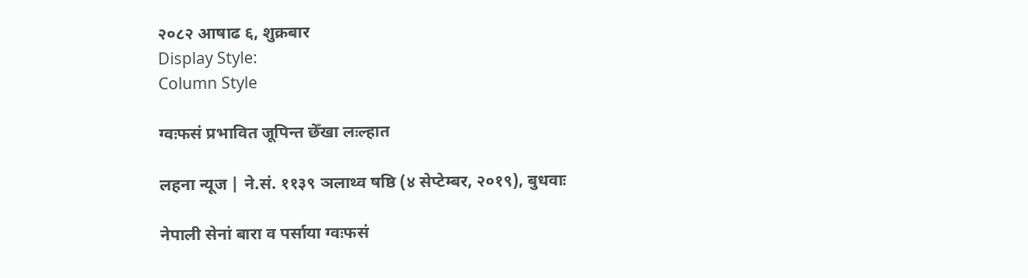२०८२ आषाढ ६, शुक्रबार
Display Style:
Column Style

ग्वःफसं प्रभावित जूपिन्त छेँखा लःल्हात

लहना न्यूज | ने.सं. ११३९ ञलाथ्व षष्ठि (४ सेप्टेम्बर, २०१९), बुधवाः

नेपाली सेनां बारा व पर्साया ग्वःफसं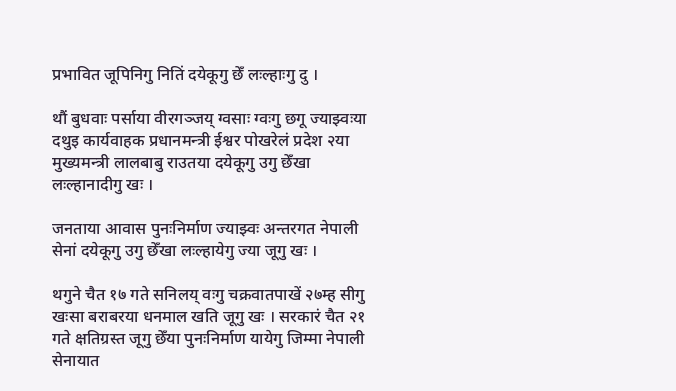प्रभावित जूपिनिगु नितिं दयेकूगु छेँ लःल्हाःगु दु ।

थौं बुधवाः पर्साया वीरगञ्जय् ग्वसाः ग्वःगु छगू ज्याझ्वःया दथुइ कार्यवाहक प्रधानमन्त्री ईश्वर पोखरेलं प्रदेश २या मुख्यमन्त्री लालबाबु राउतया दयेकूगु उगु छेँखा लःल्हानादीगु खः ।

जनताया आवास पुनःनिर्माण ज्याझ्वः अन्तरगत नेपाली सेनां दयेकूगु उगु छेँखा लःल्हायेगु ज्या जूगु खः ।

थगुने चैत १७ गते सनिलय् वःगु चक्रवातपाखें २७म्ह सीगु खःसा बराबरया धनमाल खति जूगु खः । सरकारं चैत २१ गते क्षतिग्रस्त जूगु छेँया पुनःनिर्माण यायेगु जिम्मा नेपाली सेनायात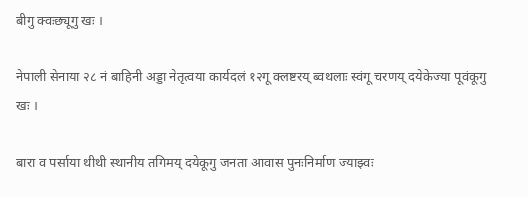बीगु क्वःछ्यूगु खः ।

नेपाली सेनाया २८ नं बाहिनी अड्डा नेतृत्वया कार्यदलं १२गू क्लष्टरय् ब्वथलाः स्वंगू चरणय् दयेकेज्या पूवंकूगु खः ।

बारा व पर्साया थीथी स्थानीय तगिमय् दयेकूगु जनता आवास पुनःनिर्माण ज्याझ्वः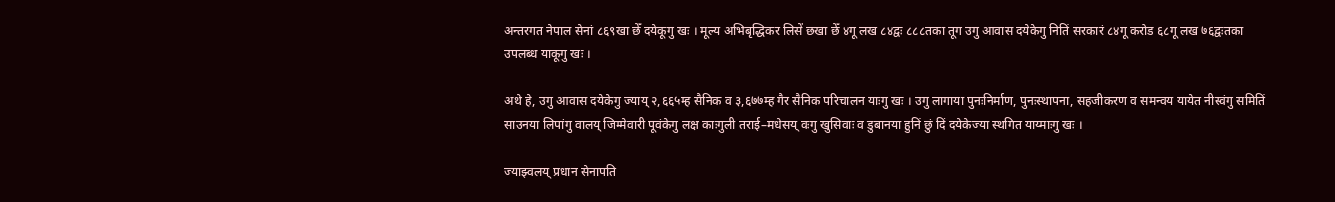अन्तरगत नेपाल सेनां ८६९खा छेँ दयेकूगु खः । मूल्य अभिबृद्धिकर लिसें छखा छेँ ४गू लख ८४द्वः ८८८तका तूग उगु आवास दयेकेगु नितिं सरकारं ८४गू करोड ६८गू लख ७६द्वःतका उपलब्ध याकूगु खः ।

अथे हे, उगु आवास दयेकेगु ज्याय् २,६६५म्ह सैनिक व ३,६७७म्ह गैर सैनिक परिचालन याःगु खः । उगु लागाया पुनःनिर्माण, पुनःस्थापना, सहजीकरण व समन्वय यायेत नीस्वंगु समितिं साउनया लिपांगु वालय् जिम्मेवारी पूवंकेगु लक्ष काःगुली तराई–मधेसय् वःगु खुसिवाः व डुबानया हुनिं छुं दिं दयेकेज्या स्थगित याय्माःगु खः ।

ज्याझ्वलय् प्रधान सेनापति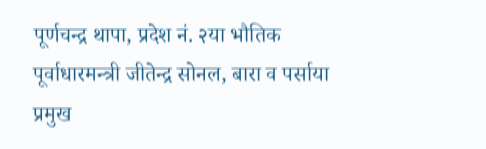पूर्णचन्द्र थापा, प्रदेश नं. २या भौतिक पूर्वाधारमन्त्री जीतेन्द्र सोनल, बारा व पर्साया प्रमुख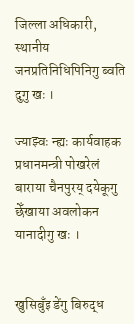जिल्ला अधिकारी, स्थानीय जनप्रतिनिधिपिनिगु ब्वति दुगु खः ।

ज्याझ्वः न्ह्यः कार्यवाहक प्रधानमन्त्री पोखरेलं बाराया चैनपुरय् दयेकूगु छेँखाया अवलोकन यानादीगु खः ।


खुसिबुँइ डेंगु बिरुद्ध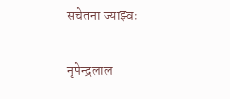सचेतना ज्याझ्वः

नृपेन्द्रलाल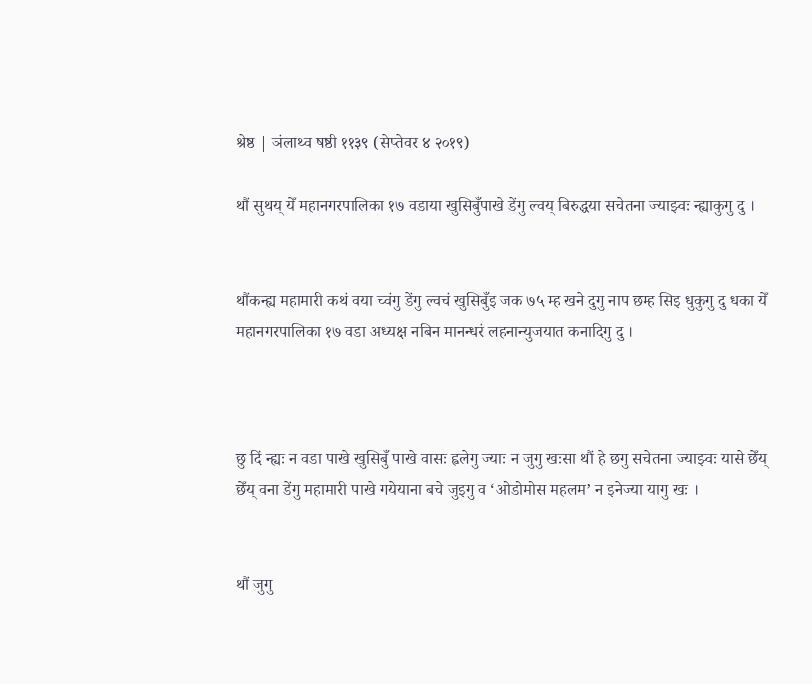श्रेष्ठ | ञंलाथ्व षष्ठी ११३९ (सेप्तेवर ४ २०१९)

थौं सुथय् येँ महानगरपालिका १७ वडाया खुसिबुँपाखे डेंगु ल्वय् बिरुद्धया सचेतना ज्याझ्वः न्ह्याकुगु दु ।


थौंकन्ह्य महामारी कथं वया च्वंगु डेंगु ल्वचं खुसिबुँइ जक ७५ म्ह खने दुगु नाप छम्ह सिइ धुकुगु दु धका येँ महानगरपालिका १७ वडा अध्यक्ष नबिन मानन्धरं लहनान्युजयात कनादिगु दु ।



छु दिं न्ह्यः न वडा पाखे खुसिबुँ पाखे वासः ह्वलेगु ज्याः न जुगु खःसा थौं हे छगु सचेतना ज्याझ्वः यासे छेँय् छेँय् वना डेंगु महामारी पाखे गयेयाना बचे जुइगु व ‘ओडोमोस महलम’ न इनेज्या यागु खः ।


थौं जुगु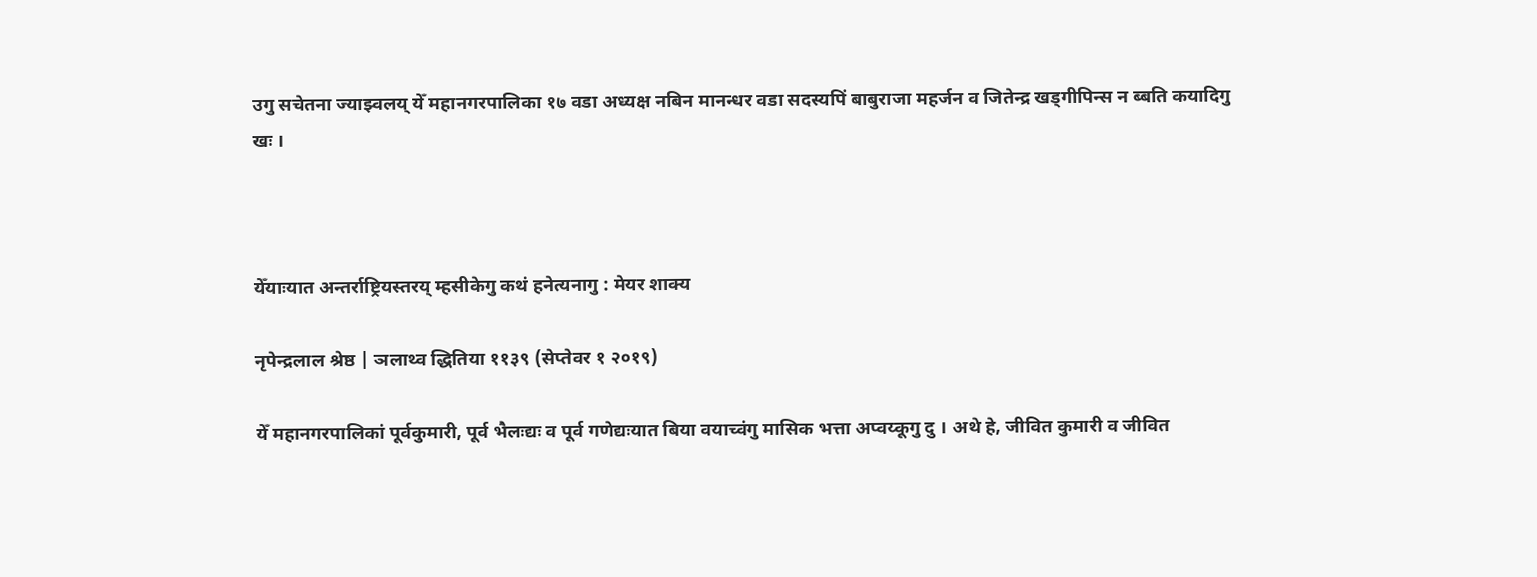उगु सचेतना ज्याझ्वलय् येँ महानगरपालिका १७ वडा अध्यक्ष नबिन मानन्धर वडा सदस्यपिं बाबुराजा महर्जन व जितेन्द्र खड्गीपिन्स न ब्बति कयादिगु खः ।



येँयाःयात अन्तर्राष्ट्रियस्तरय् म्हसीकेगु कथं हनेत्यनागु : मेयर शाक्य

नृपेन्द्रलाल श्रेष्ठ | ञलाथ्व द्धितिया ११३९ (सेप्तेवर १ २०१९)

येँ महानगरपालिकां पूर्वकुमारी, पूर्व भैलःद्यः व पूर्व गणेद्यःयात बिया वयाच्वंगु मासिक भत्ता अप्वय्कूगु दु । अथे हे, जीवित कुमारी व जीवित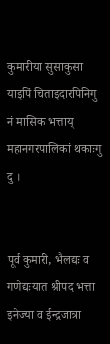कुमारीया सुसाकुसा याइपिं चिताइदारपिनिगु नं मासिक भत्ताय् महानगरपालिकां थकाःगु दु ।


पूर्व कुमारी, भैलद्यः व गणेद्यःयात श्रीपद भत्ता इनेज्या व ईन्द्रजात्रा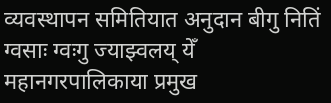व्यवस्थापन समितियात अनुदान बीगु नितिं ग्वसाः ग्वःगु ज्याझ्वलय् येँ महानगरपालिकाया प्रमुख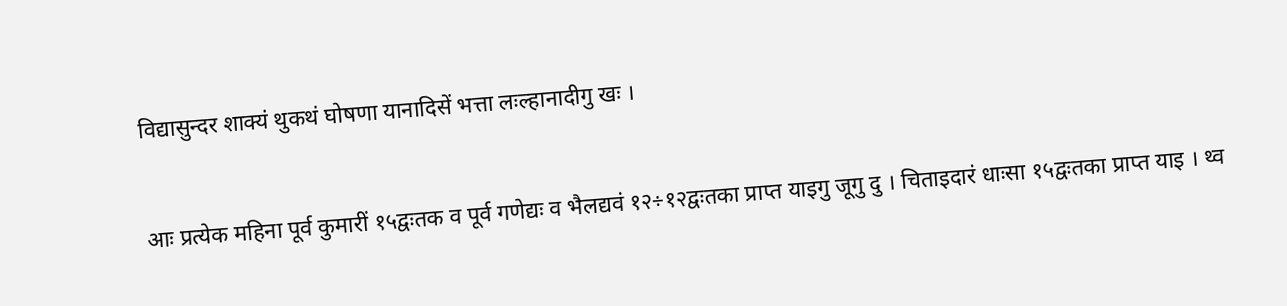विद्यासुन्दर शाक्यं थुकथं घोषणा यानादिसें भत्ता लःल्हानादीगु खः ।


आः प्रत्येक महिना पूर्व कुमारीं १५द्वःतक व पूर्व गणेद्यः व भैलद्यवं १२÷१२द्वःतका प्राप्त याइगु जूगु दु । चिताइदारं धाःसा १५द्वःतका प्राप्त याइ । थ्व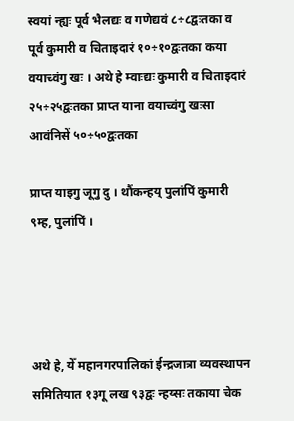स्वयां न्ह्यः पूर्व भैलद्यः व गणेद्यवं ८÷८द्वःतका व पूर्व कुमारी व चिताइदारं १०÷१०द्वःतका कया वयाच्वंगु खः । अथे हे म्वाःद्यः कुमारी व चिताइदारं २५÷२५द्वःतका प्राप्त याना वयाच्वंगु खःसा आवंनिसें ५०÷५०द्वःतका

प्राप्त याइगु जूगु दु । थौंकन्हय् पुलांपिं कुमारी ९म्ह, पुलांपिं ।




अथे हे, येँ महानगरपालिकां ईन्द्रजात्रा व्यवस्थापन समितियात १३गू लख ९३द्वः न्हय्सः तकाया चेक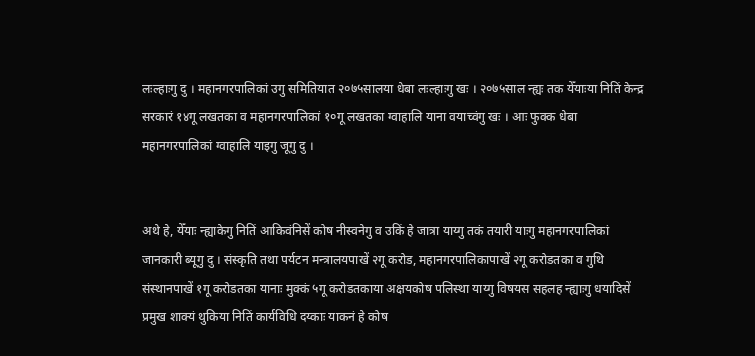लःल्हाःगु दु । महानगरपालिकां उगु समितियात २०७५सालया धेबा लःल्हाःगु खः । २०७५साल न्ह्यः तक येँयाःया नितिं केन्द्र सरकारं १४गू लखतका व महानगरपालिकां १०गू लखतका ग्वाहालि याना वयाच्वंगु खः । आः फुक्क धेबा महानगरपालिकां ग्वाहालि याइगु जूगु दु ।


अथे हे, येँयाः न्ह्याकेगु नितिं आकिवंनिसें कोष नीस्वनेगु व उकिं हे जात्रा याय्गु तकं तयारी याःगु महानगरपालिकां जानकारी ब्यूगु दु । संस्कृति तथा पर्यटन मन्त्रालयपाखें २गू करोड, महानगरपालिकापाखें २गू करोडतका व गुथि संस्थानपाखें १गू करोडतका यानाः मुक्कं ५गू करोडतकाया अक्षयकोष पलिस्था याय्गु विषयस सहलह न्ह्याःगु धयादिसें प्रमुख शाक्यं थुकिया नितिं कार्यविधि दय्काः याकनं हे कोष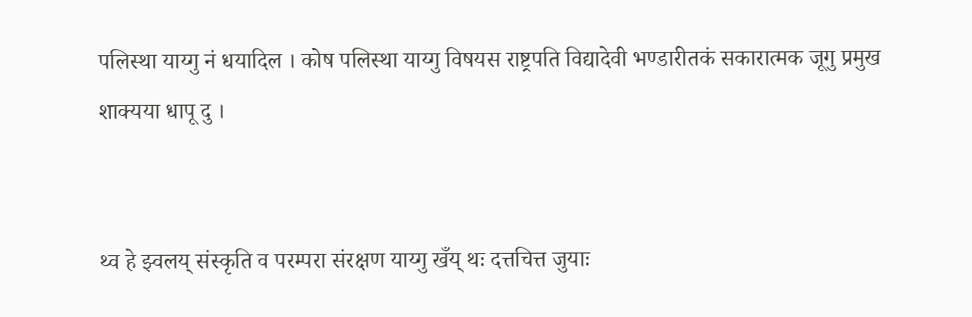पलिस्था याय्गु नं धयादिल । कोष पलिस्था याय्गु विषयस राष्ट्रपति विद्यादेवी भण्डारीतकं सकारात्मक जूगु प्रमुख शाक्यया धापू दु ।


थ्व हे झ्वलय् संस्कृति व परम्परा संरक्षण याय्गु खँय् थः दत्तचित्त जुयाः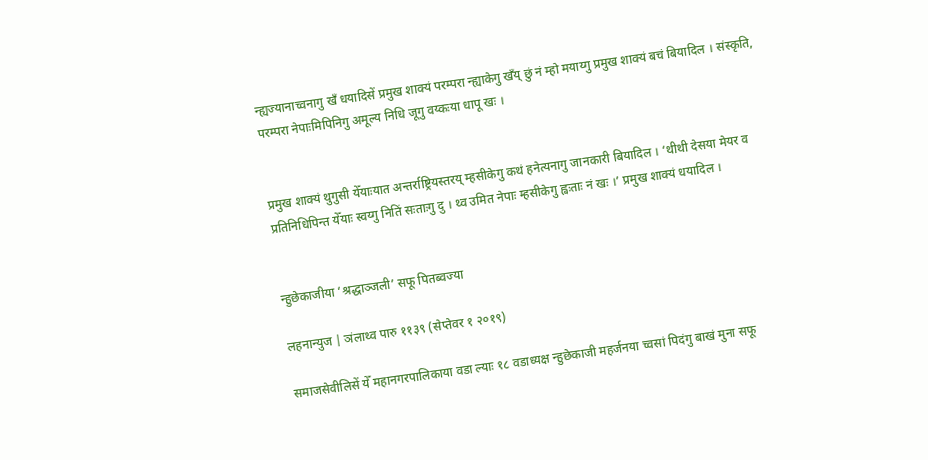न्ह्यज्यानाच्वनागु खँ धयादिसें प्रमुख शाक्यं परम्परा न्ह्याकेगु खँय् छुं नं म्हो मयाय्गु प्रमुख शाक्यं बचं बियादिल । संस्कृति, परम्परा नेपाःमिपिनिगु अमूल्य निधि जूगु वय्कःया धापू खः ।


प्रमुख शाक्यं थुगुसी येँयाःयात अन्तर्राष्ट्रियस्तरय् म्हसीकेगु कथं हनेत्यनागु जानकारी बियादिल । ‘थीथी देसया मेयर व प्रतिनिधिपिन्त येँयाः स्वय्गु नितिं सःताःगु दु । थ्व उमित नेपाः म्हसीकेगु ह्वःताः नं खः ।’ प्रमुख शाक्यं धयादिल ।


न्हुछेकाजीया ‘श्रद्धाञ्जली’ सफू पितब्वज्या

लहनान्युज | ञंलाथ्व पारु ११३९ (सेप्तेवर १ २०१९)

समाजसेवीलिसें येँ महानगरपालिकाया वडा ल्याः १८ वडाध्यक्ष न्हुछेकाजी महर्जनया च्वसां पिदंगु बाखं मुना सफू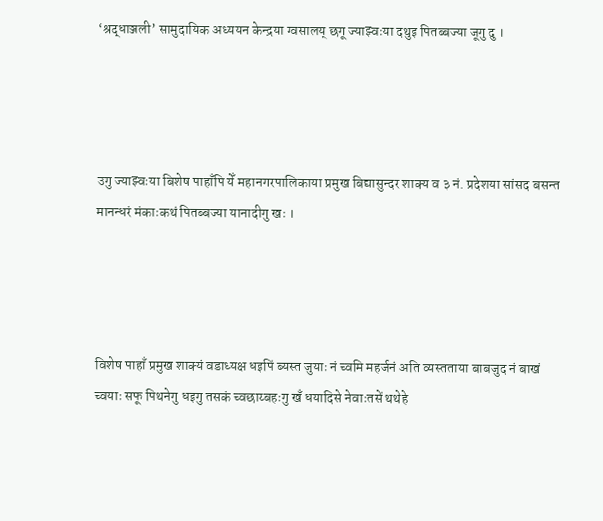‘श्रद्धाञ्जली’ सामुदायिक अध्ययन केन्द्रया ग्वसालय् छगू ज्याझ्वःया दथुइ पितब्बज्या जूगु दु ।




उगु ज्याझ्वःया बिशेष पाहाँपि येँ महानगरपालिकाया प्रमुख बिद्यासुन्दर शाक्य व ३ नं. प्रदेशया सांसद बसन्त मानन्धरं मंकाःकथं पितब्बज्या यानादीगु खः ।




विशेष पाहाँ प्रमुख शाक्यं वडाध्यक्ष धइपिं ब्यस्त जुयाः नं च्वमि महर्जनं अति व्यस्तताया बाबजुद नं बाखं च्वयाः सफू पिथनेगु धइगु तसकं च्वछाय्बहःगु खँ धयादिसे नेवाःतसें थथेहे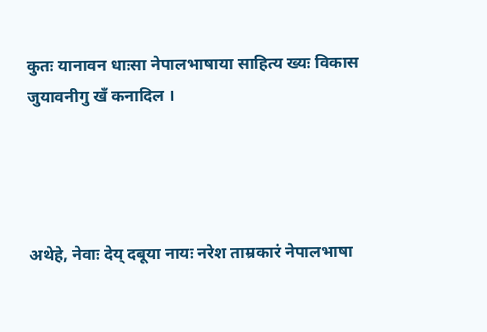कुतः यानावन धाःसा नेपालभाषाया साहित्य ख्यः विकास जुयावनीगु खँ कनादिल ।




अथेहे, नेवाः देय् दबूया नायः नरेश ताम्रकारं नेपालभाषा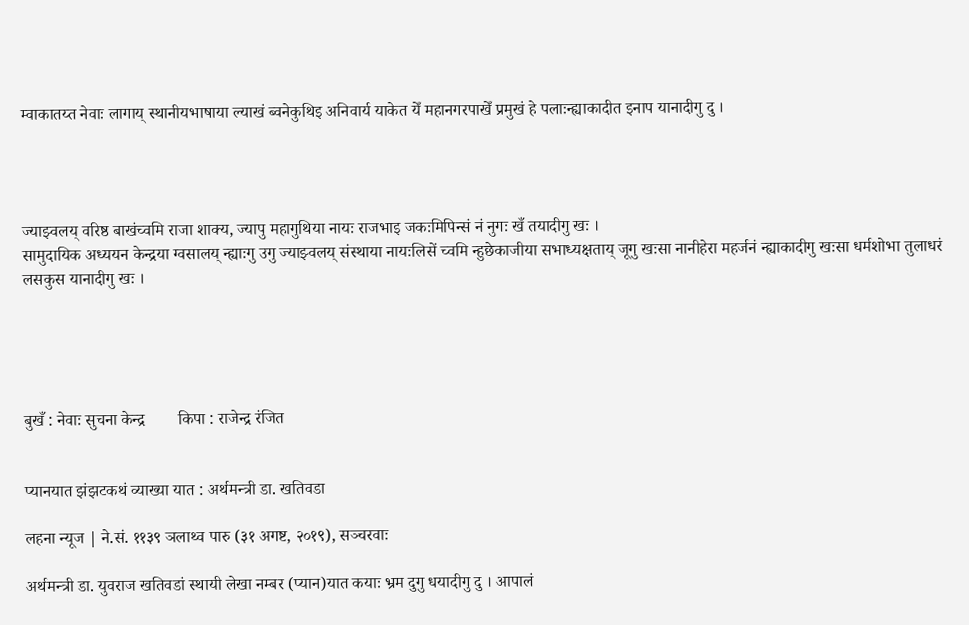म्वाकातय्त नेवाः लागाय् स्थानीयभाषाया ल्याखं ब्वनेकुथिइ अनिवार्य याकेत येँ महानगरपाखेँ प्रमुखं हे पलाःन्ह्याकादीत इनाप यानादीगु दु ।




ज्याझ्वलय् वरिष्ठ बाखंच्वमि राजा शाक्य, ज्यापु महागुथिया नायः राजभाइ जकःमिपिन्सं नं नुगः खँ तयादीगु खः ।
सामुदायिक अध्ययन केन्द्रया ग्वसालय् न्ह्याःगु उगु ज्याझ्वलय् संस्थाया नायःलिसें च्वमि न्हुछेकाजीया सभाध्यक्षताय् जूगु खःसा नानीहेरा महर्जनं न्ह्याकादीगु खःसा धर्मशोभा तुलाधरं लसकुस यानादीगु खः ।





बुखँ : नेवाः सुचना केन्द्र        किपा : राजेन्द्र रंजित


प्यानयात झंझटकथं व्याख्या यात : अर्थमन्त्री डा. खतिवडा

लहना न्यूज | ने.सं. ११३९ ञलाथ्व पारु (३१ अगष्ट, २०१९), सञ्चरवाः

अर्थमन्त्री डा. युवराज खतिवडां स्थायी लेखा नम्बर (प्यान)यात कयाः भ्रम दुगु धयादीगु दु । आपालं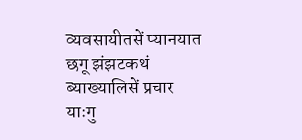व्यवसायीतसें प्यानयात छगू झंझटकथं ब्याख्यालिसें प्रचार याःगु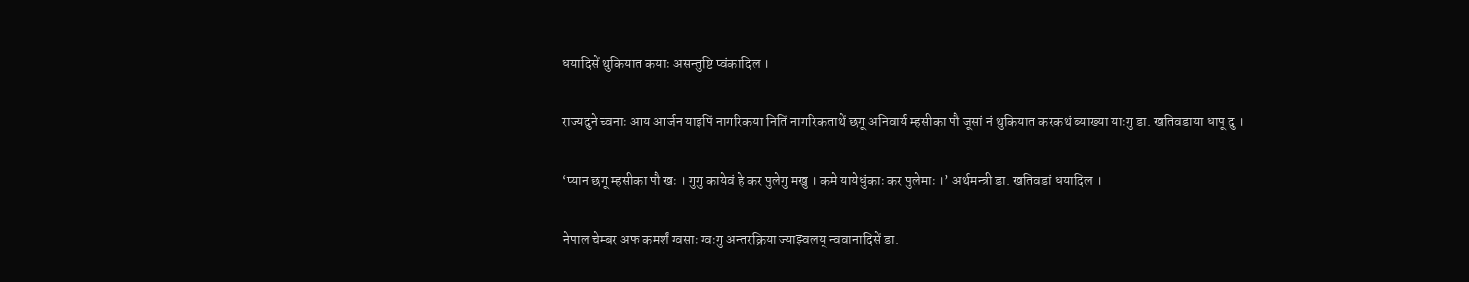धयादिसें थुकियात कयाः असन्तुष्टि प्वंकादिल ।

राज्यदुने च्वनाः आय आर्जन याइपिं नागरिकया नितिं नागरिकताथें छगू अनिवार्य म्हसीका पौ जूसां नं थुकियात करकथं ब्याख्या याःगु डा. खतिवडाया धापू दु ।

‘प्यान छगू म्हसीका पौ खः । गुगु कायेवं हे कर पुलेगु मखु । कमे यायेधुंकाः कर पुलेमाः ।’ अर्थमन्त्री डा. खतिवडां धयादिल ।

नेपाल चेम्बर अफ कमर्शं ग्वसाः ग्वःगु अन्तरक्रिया ज्याझ्वलय् न्ववानादिसें डा.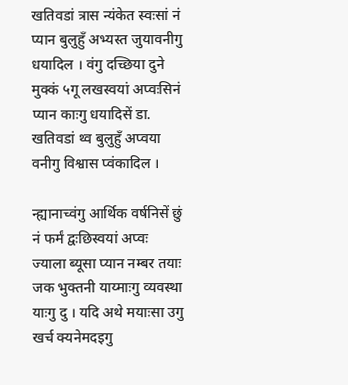खतिवडां त्रास न्यंकेत स्वःसां नं प्यान बुलुहुँ अभ्यस्त जुयावनीगु धयादिल । वंगु दच्छिया दुने मुक्कं ५गू लखस्वयां अप्वःसिनं प्यान काःगु धयादिसें डा. खतिवडां थ्व बुलुहुँ अप्वया वनीगु विश्वास प्वंकादिल ।

न्ह्यानाच्वंगु आर्थिक वर्षनिसें छुं नं फर्मं द्वःछिस्वयां अप्वः ज्याला ब्यूसा प्यान नम्बर तयाः जक भुक्तनी याय्माःगु व्यवस्था याःगु दु । यदि अथे मयाःसा उगु खर्च क्यनेमदइगु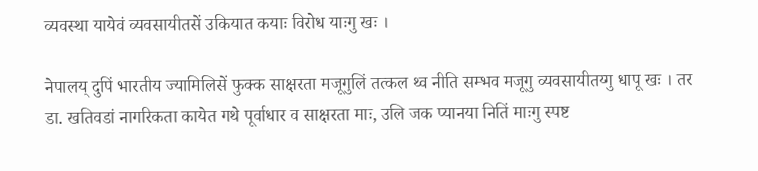व्यवस्था यायेवं व्यवसायीतसें उकियात कयाः विरोध याःगु खः ।

नेपालय् दुपिं भारतीय ज्यामिलिसें फुक्क साक्षरता मजूगुलिं तत्कल थ्व नीति सम्भव मजूगु व्यवसायीतय्गु धापू खः । तर डा. खतिवडां नागरिकता कायेत गथे पूर्वाधार व साक्षरता माः, उलि जक प्यानया नितिं माःगु स्पष्ट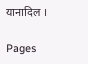यानादिल ।

Pages